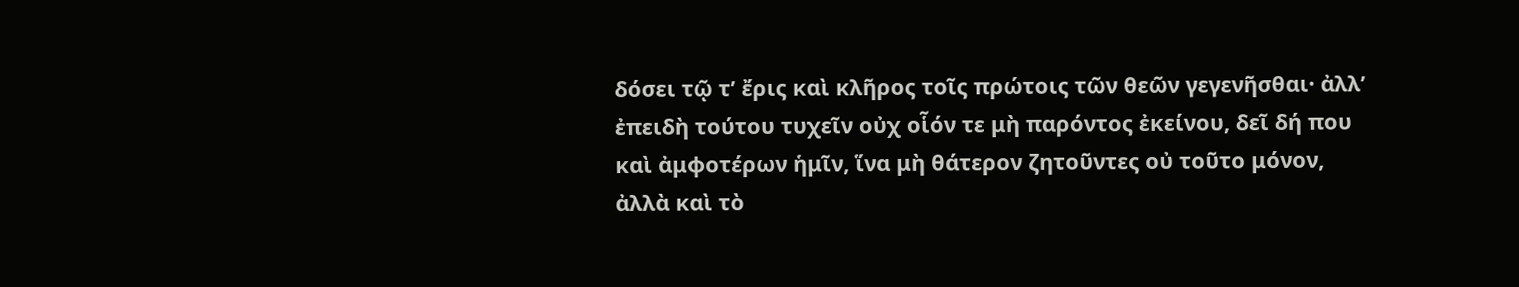δόσει τῷ τʼ ἔρις καὶ κλῆρος τοῖς πρώτοις τῶν θεῶν γεγενῆσθαι· ἀλλʼ ἐπειδὴ τούτου τυχεῖν οὐχ οἷόν τε μὴ παρόντος ἐκείνου, δεῖ δή που καὶ ἀμφοτέρων ἡμῖν, ἵνα μὴ θάτερον ζητοῦντες οὐ τοῦτο μόνον, ἀλλὰ καὶ τὸ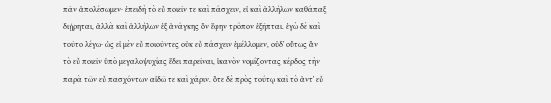πᾶν ἀπολέσωμεν· ἐπειδὴ τὸ εὖ ποιεῖν τε καὶ πάσχειν, εἰ καὶ ἀλλήλων καθάπαξ διῄρηται, ἀλλὰ καὶ ἀλλήλων ἐξ ἀνάγκης ὃν ἔφην τρόπον ἐξῆπται. ἐγὼ δὲ καὶ τοῦτο λέγω· ὡς εἰ μὲν εὖ ποιοῦντες οὐκ εὖ πάσχειν ἐμέλλομεν, οὐδʼ οὕτως ἂν τὸ εὖ ποιεῖν ὑπὸ μεγαλοψυχίας ἔδει παρεῖναι, ἱκανὸν νομίζοντας κέρδος τὴν παρὰ τῶν εὖ πασχόντων αἰδῶ τε καὶ χάριν. ὅτε δὲ πρὸς τούτῳ καὶ τὸ ἀντʼ εὖ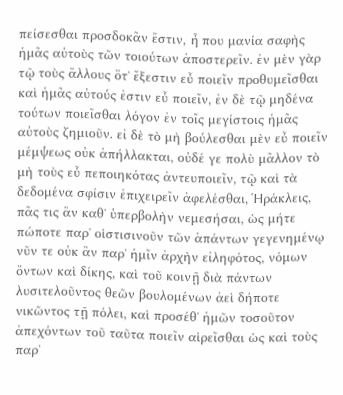πείσεσθαι προσδοκᾶν ἔστιν, ἦ που μανία σαφὴς ἡμᾶς αὐτοὺς τῶν τοιούτων ἀποστερεῖν. ἐν μὲν γὰρ τῷ τοὺς ἄλλους ὅτʼ ἔξεστιν εὖ ποιεῖν προθυμεῖσθαι καὶ ἡμᾶς αὐτούς ἐστιν εὖ ποιεῖν, ἐν δὲ τῷ μηδένα τούτων ποιεῖσθαι λόγον ἐν τοῖς μεγίστοις ἡμᾶς αὐτοὺς ζημιοῦν. εἰ δὲ τὸ μὴ βούλεσθαι μὲν εὖ ποιεῖν μέμψεως οὐκ ἀπήλλακται, οὐδέ γε πολὺ μᾶλλον τὸ μὴ τοὺς εὖ πεποιηκότας ἀντευποιεῖν, τῷ καὶ τὰ δεδομένα σφίσιν ἐπιχειρεῖν ἀφελέσθαι, Ἡράκλεις, πᾶς τις ἂν καθʼ ὑπερβολὴν νεμεσήσαι, ὡς μήτε πώποτε παρʼ οἱστισινοῦν τῶν ἁπάντων γεγενημένῳ νῦν τε οὐκ ἂν παρʼ ἡμῖν ἀρχὴν εἰληφότος, νόμων ὄντων καὶ δίκης, καὶ τοῦ κοινῇ διὰ πάντων λυσιτελοῦντος θεῶν βουλομένων ἀεὶ δήποτε νικῶντος τῇ πόλει, καὶ προσέθʼ ἡμῶν τοσοῦτον ἀπεχόντων τοῦ ταῦτα ποιεῖν αἱρεῖσθαι ὡς καὶ τοὺς παρʼ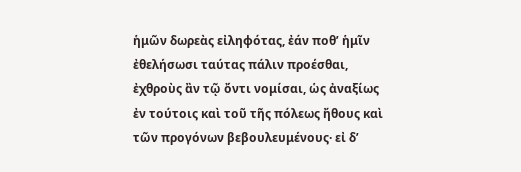ἡμῶν δωρεὰς εἰληφότας, ἐάν ποθʼ ἡμῖν ἐθελήσωσι ταύτας πάλιν προέσθαι, ἐχθροὺς ἂν τῷ ὄντι νομίσαι, ὡς ἀναξίως ἐν τούτοις καὶ τοῦ τῆς πόλεως ἤθους καὶ τῶν προγόνων βεβουλευμένους· εἰ δʼ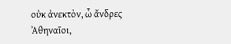οὐκ ἀνεκτὸν, ὦ ἄνδρες Ἀθηναῖοι,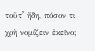τοῦτʼ ἤδη, πόσον τι χρὴ νομίζειν ἐκεῖνο;